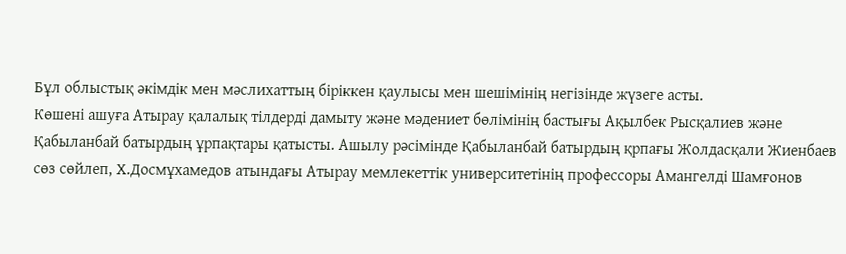Бұл облыстық әкімдік мен мәслихаттың біріккен қаулысы мен шешімінің негізінде жүзеге асты.
Көшені ашуға Атырау қалалық тілдерді дамыту және мәдениет бөлімінің бастығы Ақылбек Рысқалиев және Қабыланбай батырдың ұрпақтары қатысты. Ашылу рәсімінде Қабыланбай батырдың қрпағы Жолдасқали Жиенбаев сөз сөйлеп, Х.Досмұхамедов атындағы Атырау мемлекеттік университетінің профессоры Амангелді Шамғонов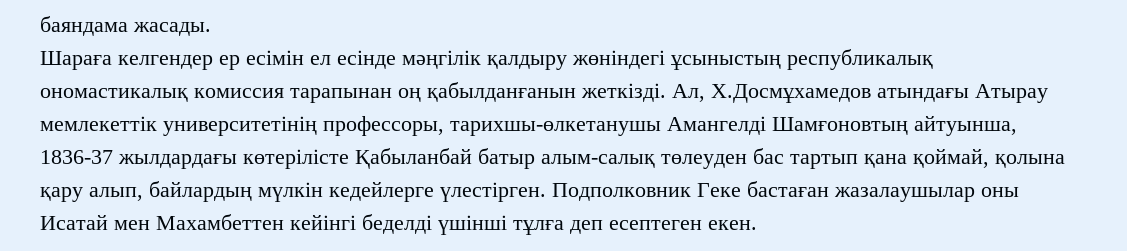баяндама жасады.
Шараға келгендер ер есімін ел есінде мәңгілік қалдыру жөніндегі ұсыныстың республикалық ономастикалық комиссия тарапынан оң қабылданғанын жеткізді. Ал, Х.Досмұхамедов атындағы Атырау мемлекеттік университетінің профессоры, тарихшы-өлкетанушы Амангелді Шамғоновтың айтуынша, 1836-37 жылдардағы көтерілісте Қабыланбай батыр алым-салық төлеуден бас тартып қана қоймай, қолына қару алып, байлардың мүлкін кедейлерге үлестірген. Подполковник Геке бастаған жазалаушылар оны Исатай мен Махамбеттен кейінгі беделді үшінші тұлға деп есептеген екен.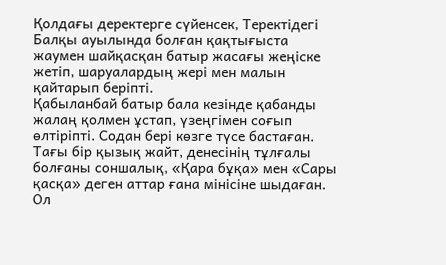Қолдағы деректерге сүйенсек, Теректідегі Балқы ауылында болған қақтығыста жаумен шайқасқан батыр жасағы жеңіске жетіп, шаруалардың жері мен малын қайтарып беріпті.
Қабыланбай батыр бала кезінде қабанды жалаң қолмен ұстап, үзеңгімен соғып өлтіріпті. Содан бері көзге түсе бастаған. Тағы бір қызық жайт, денесінің тұлғалы болғаны соншалық, «Қара бұқа» мен «Сары қасқа» деген аттар ғана мінісіне шыдаған. Ол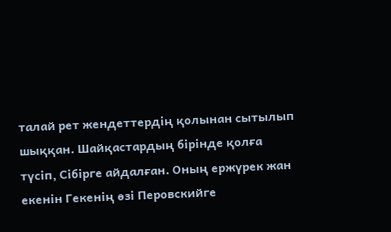талай рет жендеттердің қолынан сытылып шыққан. Шайқастардың бірінде қолға түсіп, Сібірге айдалған. Оның ержүрек жан екенін Гекенің өзі Перовскийге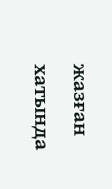жазған хатында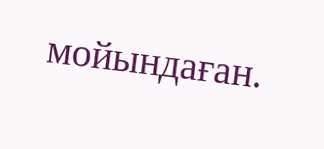мойындаған.